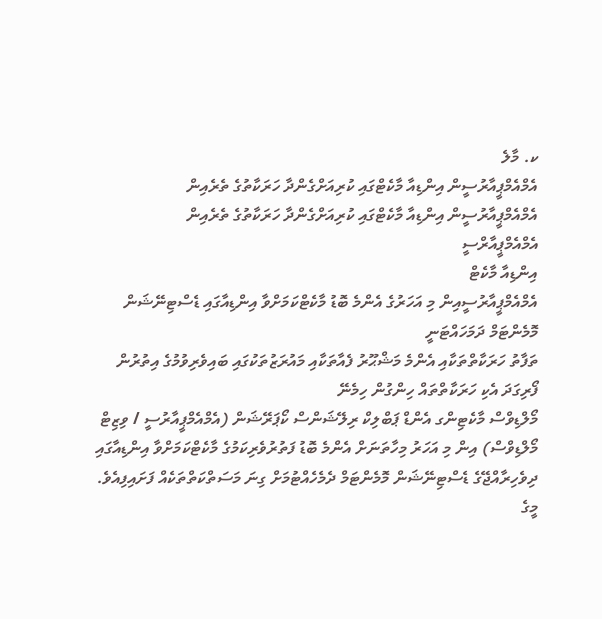ކ. މާލެ
އެމްއެމްޕީއާރުސީން އިންޑިއާ މާކެޓްގައި ކުރިއަށްގެންދާ ހަރަކާތުގެ ތެރެއިން
އެމްއެމްޕީއާރުސީން އިންޑިއާ މާކެޓްގައި ކުރިއަށްގެންދާ ހަރަކާތުގެ ތެރެއިން
އެމްއެމްޕީއާރްސީ
އިންޑިއާ މާކެޓް
އެމްއެމްޕީއާރުސީއިން މި އަހަރުގެ އެންމެ ބޮޑު މާކެޓްކަމަށްވާ އިންޑިއާގައި ޑެސްޓިނޭޝަން މޮމެންޓަމް ދަމަހައްޓަނީ
ތަފާތު ހަރަކާތްތަކާއި އެންމެ މަޝްޙޫރު ފެއާތަކާއި މައުރަޒުތަކުގައި ބައިވެރިވުމުގެ އިތުރުން ފޯރިގަދަ އެކި ހަރަކާތްތައް ހިންގުން ހިމެނޭ
މޯލްޑިވްސް މާކެޓިންގ އެންޑް ޕަބްލިކް ރިލޭޝަންސް ކޯޕަރޭޝަން (އެމްއެމްޕީއާރުސީ / ވިޒިޓް މޯލްޑިވްސް) އިން މި އަހަރު މިހާތަނަށް އެންމެ ބޮޑު ފަތުރުވެރިކަމުގެ މާކެޓްކަމަށްވާ އިންޑިއާގައި ދިވެހިރާއްޖޭގެ ޑެސްޓިނޭޝަން މޮމެންޓަމް ދެމެހެއްޓުމަށް ގިނަ މަސަތްކަތްތަކެއް ފަށައިފިއެވެ.
މީގެ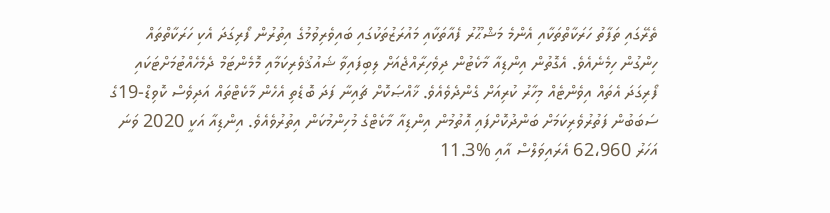ތެރޭގައި ތަފާތު ހަރަކާތްތަކާއި އެންމެ މަޝްޙޫރު ފެއާތަކާއި މައުރަޒުތަކުގައި ބައިވެރިވުމުގެ އިތުރުން ފޯރިގަދަ އެކި ހަރަކާތްތައް ހިންގުން ހިމެނެއެވެ. އެގޮތުން އިންޑިއާ މާކެޓުން ދިވެހިރާއްޖެއަށް ލިބިފައިވާ ޝައުޤުވެރިކަމާއި މޮމެންޓަމް ދެމެހެއްޓުމަށްޓަކައި ފޯރިގަދަ އެތައް އިވެންޓެއް މިހާރު ކުރިއަށް ގެންދެވެއެވެ. ޚާއްޞަކޮށް ޗައިނާ ފަދަ ބޮޑެތި އެހެން މާކެޓްތައް އަދިވެސް ކޮވިޑް-19ގެ ސަބަބުން ފަތުރުވެރިކަމަށް ބަންދުކޮށްފައި އޮތުމުން އިންޑިއާ މާކެޓްގެ މުހިންމުކަން އިތުރުވެއެވެ. އިންޑިއާ އަކީ 2020 ވަނަ އަހަރު 62،960 އެރައިވަލްސް އާއި %11.3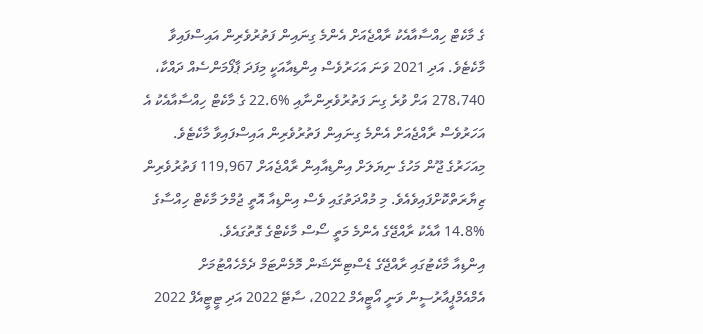ގެ މާކެޓް ހިއްސާއާއެކު ރާއްޖެއަށް އެންމެ ގިނައިން ފަތުރުވެރިން އައިސްފައިވާ މާކެޓެވެ. އަދި 2021 ވަނަ އަހަރުވެސް އިންޑިއާއަކީ މިފަދަ ޕާފޯމަންސެއް ދައްކާ، 278،740 އަށް ވުރެ ގިނަ ފަތުރުވެރިންނާއި %22.6 ގެ މާކެޓް ހިއްސާއާއެކު އެ އަހަރުވެސް ރާއްޖެއަށް އެންމެ ގިނައިން ފަތުރުވެރިން އައިސްފައިވާ މާކެޓެވެ. މިއަހަރުގެ ޖޫން މަހުގެ ނިޔަލަށް އިންޑިއާއިން ރާއްޖެއަށް 119,967 ފަތުރުވެރިން ޒިޔާރަތްކޮށްފައިވެއެވެ. މި މުއްދަތުގައި ވެސް އިންޑިއާ އޮތީ ޖުމްލަ މާކެޓް ހިއްސާގެ %14.8 އާއެކު ރާއްޖޭގެ އެންމެ މަތީ ސޯސް މާކެޓްގެ ގޮތުގައެވެ.
އިންޑިއާ މާކެޓުގައި ރާއްޖޭގެ ޑެސްޓިނޭޝަން މޮމެންޓަމް ދެމެހެއްޓުމަށް އެމްއެމްޕީއާރުސީން ވަނީ އޯޓީއެމް 2022، ސާޓޭ 2022 އަދި ޓީޓީއެފް 2022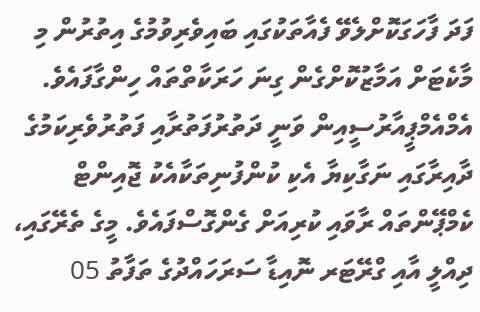ފަދަ ފާހަގަކޮށްލެވޭ ފެއާތަކުގައި ބައިވެރިވުމުގެ އިތުރުން މި މާކެޓަށް އަމާޒުކޮށްގެން ގިނަ ހަރަކާތްތައް ހިންގާފައެވެ. އެމްއެމްޕީއާރުސީއިން ވަނީ ދަތުރުފަތުރާއި ފަތުރުވެރިކަމުގެ ދާއިރާގައި ނަގާކިޔާ އެކި ކުންފުނިތަކާއެކު ޖޮއިންޓް ކެމްޕޭންތައް ރާވައި ކުރިއަށް ގެންގޮސްފައެވެ. މީގެ ތެރޭގައި، ދިއްލީ އާއި ގްރޭޓަރ ނޮއިޑާ ސަރަހައްދުގެ ތަފާތު 05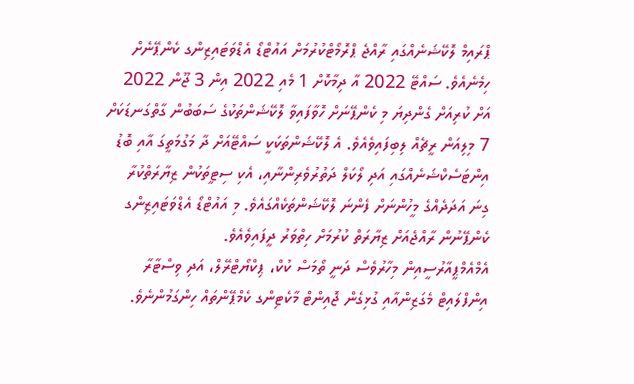ޕްރައިމް ލޮކޭޝަނެއްގައި ރާއްޖެ ޕްރޮމޯޓްކުރުމަށް އައުޓްޑޯ އެޑްވަޓައިޒިންގ ކެންޕޭނެށް ހިމެނެއެވެ. ސައްޓޭ 2022 އާ ދިމާކޮށް 1 މެއި 2022 އިން 3 ޖޫން 2022 އަށް ކުރިއަށް ގެންދިޔަ މި ކެންޕޭނަށް ހޮވާފައިވާ ލޮކޭޝަންތަކުގެ ސަބަބުން ގާތްގަނޑަކަށް 7 މިލިއަން ރީޗެއް ލިބިފައިވެއެވެ. އެ ލޮކޭޝަންތަކަކީ ސައްޓޭއަށް ދާ މަގުމަތީގަ އާއި ބޮޑު އިންޓަސެކްޝަނެއްގައި އަދި ލޯކަލް ދަތުރުވެރިންނާއި، އެކި ސިޓީތަކުން ޒިޔާރަތްކުރާ ގިނަ އަދަދެއްގެ މީހުންނަށް ފެންނަ ލޮކޭޝަންތަކެއްގައެވެ. މި އައުޓްޑޯ އެޑްވަޓައިޒިންގ ކެންޕޭނުން ރާއްޖެއަށް ޒިޔާރަތް ކުރުމަށް ހިތްވަރު ދީފައިވެއެވެ.
އެމްއެމްޕީއާރުސީއިން މިހާރުވެސް ދަނީ ތޯމަސް ކުކް، ޕިކްޔޯޓްރޭލް، އަދި ވިސްޓާރާ އިންފްލައިޓް މެގަޒިންއާއި ގުޅިގެން ޖޮއިންޓް މާކެޓިންގ ކެމްޕޭންތައް ހިންގަމުންނެވެ.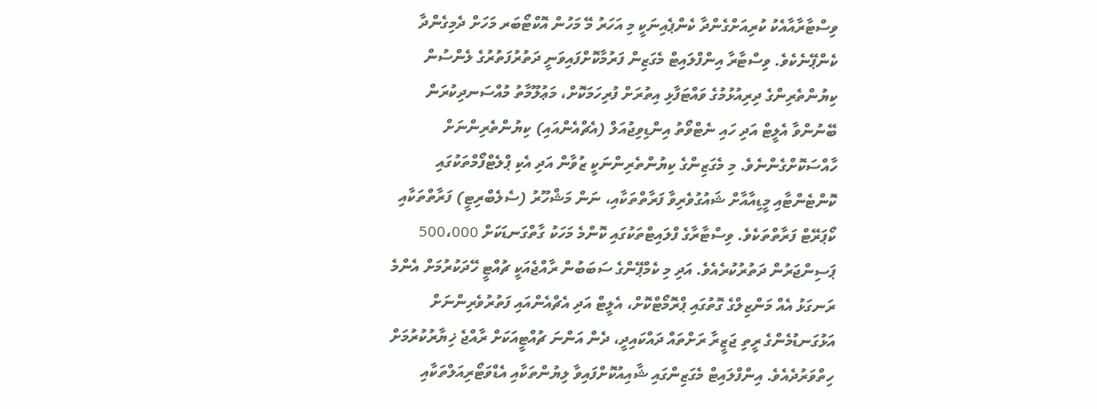ވިސްޓާރާއާއެކު ކުރިއަށްގެންދާ ކެންޕެއިނަކީ މި އަހަރު މޭ މަހުން އޮކްޓޯބަރ މަހަށް ދެމިގެންދާ ކެންޕޭނެކެވެ. ވިސްޓާރާ އިންފްލައިޓް މެގަޒިން ފަރުމާކޮށްފައިވަނީ ދަތުރުފަތުރުގެ ލެންސުން ކިޔުންތެރިންގެ ދިރިއުޅުމުގެ ވައްޓަފާޅި އިތުރަށް ފުރިހަމަކޮށް، މަޢުލޫމާތު މުއްސަނދިކުރަން ބޭނުންވާ އެލީޓް އަދި ހައި ނެޓްވޯތު އިންޑިވިޖުއަލް (އެޗްއެންއައި) ކިޔުންތެރިންނަށް ހާއްސަކޮށްގެންނެވެ. މި މެގަޒިންގެ ކިޔުންތެރިންނަކީ ޒުވާން އަދި އެކި ޕްލެޓްފޯމްތަކުގައި ކޮންޓެންޓާއި މީޑިއާއާށް ޝައުގުވެރިވާ ފަރާތްތަކާއި، ނަން މަޝްހޫރު (ސެލެބްރިޓީ) ފަރާތްތަކާއި ކޯޕަރޭޓް ފަރާތްތަކެވެ. ވިސްޓާރާގެ ފްލައިޓްތަކުގައި ކޮންމެ މަހަކު ގާތްގަނޑަކަށް 500،000 ޕަސިންޖަރުން ދަތުރުކުރެއެވެ. އަދި މި ކެމްޕޭންގެ ސަބަބުން ރާއްޖެއަކީ ޗުއްޓީ ހޭދަކުރުމަށް އެންމެ ރަނގަޅު އެއް މަންޒިލްގެ ގޮތުގައި ޕްރޮމޯޓްކޮށް، އެލީޓް އަދި އެޗްއެންއައި ފަތުރުވެރިންނަށް އަޅުގަނޑުމެންގެ ރީތި ޖަޒީރާ ރަށްތައް ދައްކައިދީ، ދެން އަންނަ ޗުއްޓީއަކަށް ރާއްޖެ ޚިޔާރުކުރުމަށް ހިތްވަރުދެއެވެ. އިންފްލައިޓް މެގަޒިންގައި ޝާއިއުކޮށްފައިވާ ލިޔުންތަކާއި އެޑްވަޓޯރިއަލްތަކާއި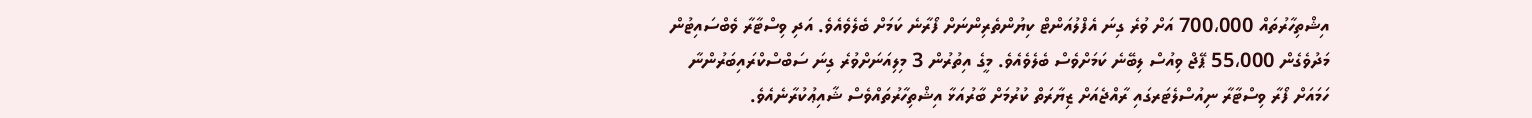އިޝްތިހާރުތައް 700،000 އަށް ވުރެ ގިނަ އެފްލުއަންޓް ކިޔުންތެރިންނަށް ފޯރާނެ ކަމަށް ބެލެވެއެވެ. އަދި ވިސްޓާރާ ވެބްސައިޓުން މަދުވެގެން 55،000 ޕޭޖް ވިއުސް ލިބޭނެ ކަމަށްވެސް ބެލެވެއެވެ. މީގެ އިތުރުން 3 މިލިއަނަށްވުރެ ގިނަ ސަބްސްކްރައިބަރުންނާ ހަމައަށް ފޯރާ ވިސްޓާރާ ނިއުސްލެޓަރގައި ރާއްޖެއަށް ޒިޔާރަތް ކުރުމަށް ބާރުއަޅާ އިޝްތިހާރުތައްވެސް ޝާއިޢުކުރާނެއެވެ.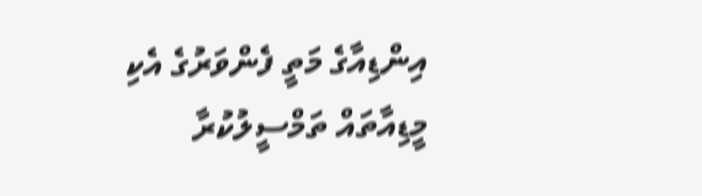އިންޑިއާގެ މަތީ ފެންވަރުގެ އެކި މީޑިއާތައް ތަމްސީލުކުރާ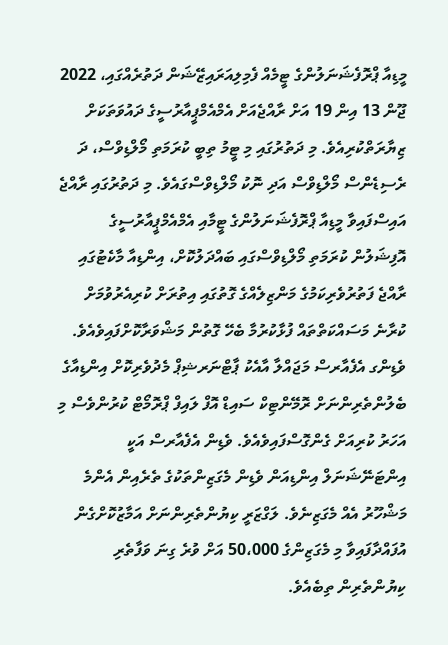މީޑިއާ ޕްރޮފެޝަނަލުންގެ ޓީމެއް ފެމިލިއަރައިޒޭޝަން ދަތުރެއްގައި، 2022 ޖޫން 13 އިން 19 އަށް ރާއްޖެއަށް އެމްއެމްޕީއާރުސީގެ ދައުވަތަކަށް ޒިޔާރަތްކުރިއެވެ. މި ދަތުރުގައި މި ޓީމު ތިބީ ކުރަމަތި މޯލްޑިވްސް، ދަ ރެސިޑެންސް މޯލްޑިވްސް އަދި ނޮކު މޯލްޑިވްސްގައެވެ. މި ދަތުރުގައި ރާއްޖެ އައިސްފައިވާ މީޑިއާ ޕްރޮފެޝަނަލުންގެ ޓީމާއި އެމްއެމްޕީއާރުސީގެ އޮފިޝަލުން ކުރަމަތި މޯލްޑިވްސްގައި ބައްދަލުކޮށް، އިންޑިއާ މާކެޓުގައި ރާއްޖެ ފަތުރުވެރިކަމުގެ މަންޒިލެއްގެ ގޮތުގައި އިތުރަށް ކުރިއެރުވުމަށް ކުރާނެ މަސައްކަތްތައް ފުޅާކުރުމާ ބެހޭ ގޮތުން މަޝްވަރާކޮށްފައިވެއެވެ. ވެޑިންގ އެފެއާރސް މަޖައްލާ އާއެކު ޕާޓްނަރޝިޕް މެދުވެރިކޮށް އިންޑިއާގެ ބެލުންތެރިންނަށް ރޮމޭންޓިކް ސައިޑް އޮފް ލައިފް ޕްރޮމޯޓް ކުރުންވެސް މި އަހަރު ކުރިއަށް ގެންގޮސްފައިވެއެވެ. ވެޑިން އެފެއާރސް އަކީ އިންޓަނޭޝަނަލް އިންޑިއަން ވެޑިން މެގަޒިންތަކުގެ ތެރެއިން އެންމެ މަޝްހޫރު އެއް މެގަޒިނެވެ. ލަގްޒަރީ ކިޔުންތެރިންނަށް އަމާޒުކޮށްގެން އުފައްދާފައިވާ މި މެގަޒިންގެ 50،000 އަށް ވުރެ ގިނަ ވަފާތެރި ކިޔުންތެރިން ތިބެއެވެ.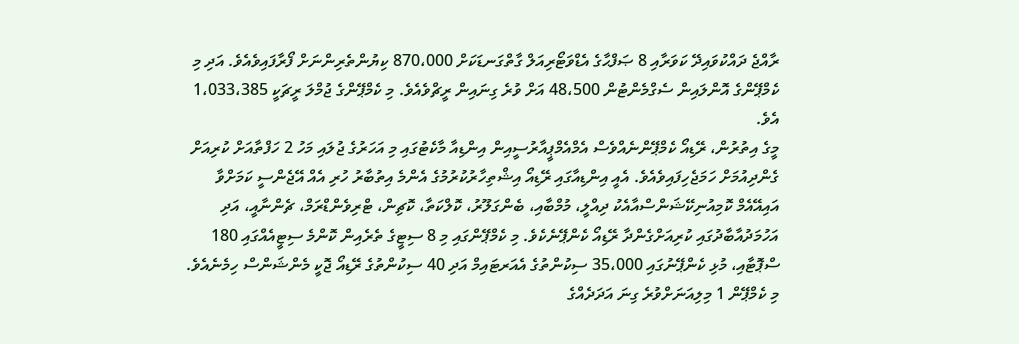ރާއްޖެ ދައްކުވައިދޭ ކަވަރާއި 8 ޞަފްޙާގެ އެޑްވަޓޯރިއަލް ގާތްގަނޑަކަށް 870،000 ކިޔުންތެރިންނަށް ފޯރާފައިވެއެވެ. އަދި މި ކެމްޕޭންގެ އޮންލައިން ސެގްމެންޓުން 48،500 އަށް ވުރެ ގިނައިން ރީޗްވެއެވެ. މި ކެމްޕޭންގެ ޖުމްލަ ރީޗަކީ 1،033،385 އެވެ.
މީގެ އިތުރުން، ރޭޑިއޯ ކެމްޕޭންނެއްވެސް އެމްއެމްޕީއާރުސީއިން އިންޑިއާ މާކެޓުގައި މި އަހަރުގެ ޖުލައި މަހު 2 ހަފްތާއަށް ކުރިއަށް ގެންދިއުމަށް ހަމަޖެހިފައިވެއެވެ. އެއީ އިންޑިއާގައި ރޭޑިއޯ އިޝްތިހާރުކުރުމުގެ އެންމެ އިތުބާރު ހުރި އެއް އޭޖެންސީ ކަމަށްވާ އައިއޭއެމް ކޮމިއުނިކޭޝަންސްއާއެކު ދިއްލީ، މުމްބާއި، ބެންގަލޫރު، ކޮލްކަތާ، ކޮޗިން، ޓްރިވެންޑްރަމް، ޗެންނާއީ، އަދި އަހުމަދުއާބާދުގައި ކުރިއަށްގެންދާ ރޭޑިއޯ ކެންޕޭނެކެވެ. މި ކެމްޕޭންގައި މި 8 ސިޓީގެ ތެރެއިން ކޮންމެ ސިޓީއެއްގައި 180 ސްޕޮޓާއި، މުޅި ކެންޕޭނުގައި 35،000 ސިކުންތުގެ އެއަރޓައިމް އަދި 40 ސިކުންތުގެ ރޭޑިއޯ ޖޮކީ މެންޝަންސް ހިމެނެއެވެ. މި ކެމްޕޭން 1 މިލިއަނަށްވުރެ ގިނަ އަދަދެއްގެ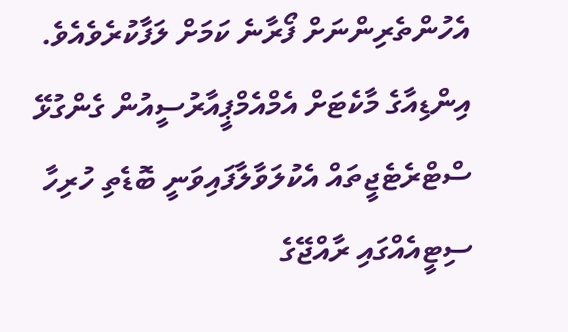އެހުންތެރިންނަށް ފޯރާނެ ކަމަށް ލަފާކުރެވެއެވެ.
އިންޑިއާގެ މާކެޓަށް އެމްއެމްޕީއާރުސީއުން ގެންގުޅޭ ސްޓްރެޓެޖީތައް އެކުލަވާލާފައިވަނީ ބޮޑެތި ހުރިހާ ސިޓީއެއްގައި ރާއްޖޭގެ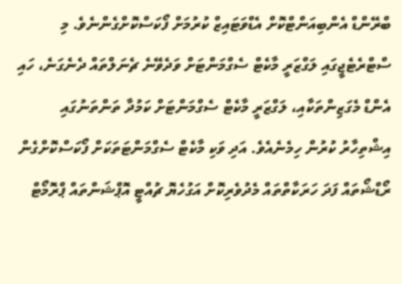ބްރޭންޑް އެންބިއަންޓްކޮށް އެޑްވަޓައިޒް ކުރުމަށް ފޯކަސްކޮށްގެންނެވެ. މި ސްޓްރެޓެޖީގައި ލަގްޒަރީ މާކެޓް ސެގްމަންޓަށް ވަދެވޭނެ ޗެނަލްތައް ދެނެގަނެ، ހައި އެންޑް މެގަޒިންތަކާއި، ލަގްޒަރީ މާކެޓް ސެގްމަންޓަށް ކަމުދާ ތަންތަނުގައި އިޝްތިހާރު ކުރުން ހިމެނެއެވެ. އަދި ވަކި މާކެޓް ސެގްމަންޓަތަކަށް ފޯކަސްކޮށްގެން ރޯޑްޝޯތައް ފަދަ ހަރަކާތްތައް މެދުވެރިކޮށް އަގުހެޔޮ ޗުއްޓީ އޮޕްޝަންތައް ޕްރޮމޯޓް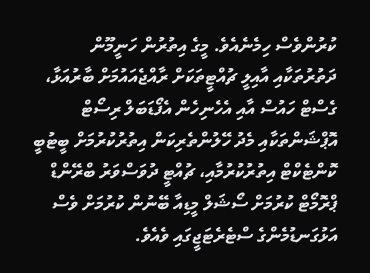ކުރުންވެސް ހިމެނެއެވެ. މީގެ އިތުރުން ހަނީމޫން ދަތުރުތަކާއި އާއިލީ ޗުއްޓީތަކަށް ރާއްޖެއައުމަށް ބާރުއަޅާ، ގެސްޓް ހައުސް އާއި އެހެނިހެން އެފޯޑަބަލް ރިސޯޓް އޮޕްޝަންތަކާއި މެދު ހޭލުންތެރިކަން އިތުރުކުރުމަށް ބީޓުބީ ކޮންޓެކްޓް އިތުރުކުރުމާއި، ޗުއްޓީ ދުވަސްވަރު ބްރޭންޑް ޕްރޮމޯޓް ކުރުމަށް ސޯޝަލް މީޑިއާ ބޭނުން ކުރުމަށް ވެސް އަޅުގަނޑުމެންގެ ސްޓެރެޓަޖީގައި ވެއެވެ.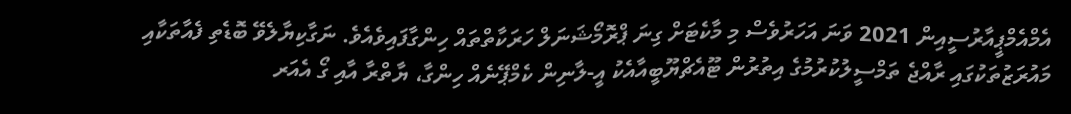އެމްއެމްޕީއާރުސީއިން 2021 ވަނަ އަހަރުވެސް މި މާކެޓަށް ގިނަ ޕްރޮމޯޝަނަލް ހަރަކާތްތައް ހިންގާފައިވެއެވެ. ނަގާކިޔާލެވޭ ބޮޑެތި ފެއާތަކާއި މައުރަޒުތަކުގައި ރާއްޖެ ތަމްސީލުކުރުމުގެ އިތުރުން ޓޫއެޗްޔޫބީއާއެކު އީ-ލާނިން ކެމްޕޭނެއް ހިންގާ، ޔާތްރާ އާއި ގޯ އެއަރ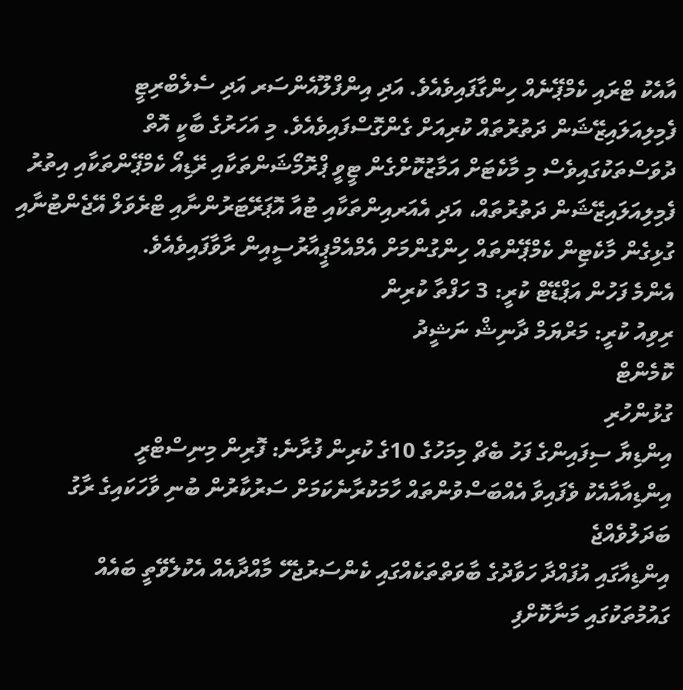އާއެކު ޓްރައި ކެމްޕޭނެއް ހިންގާފައިވެއެވެ. އަދި އިންފްލޫއެންސަރ އަދި ސެލެބްރިޓީ ފެމިލިއަލައިޒޭޝަން ދަތުރުތައް ކުރިއަށް ގެންގޮސްފައިވެއެވެ. މި އަހަރުގެ ބާކީ އޮތް ދުވަސްތަކުގައިވެސް މި މާކެޓަށް އަމާޒުކޮށްގެން ޓީވީ ޕްރޮމޯޝަންތަކާއި ރޭޑިއޯ ކެމްޕޭންތަކާއި އިތުރު ފެމިލިއަލައިޒޭޝަން ދަތުރުތައް، އަދި އެއަރއިންތަކާއި ޓުއާ އޮޕަރޭޓަރުންނާއި ޓްރެވަލް އޭޖެންޓުނާއި ގުޅިގެން މާކެޓިން ކެމްޕޭންތައް ހިންގުންމަށް އެމްއެމްޕީއާރުސީއިން ރާވާފައިވެއެވެ.
އެންމެ ފަހުން އަޕްޑޭޓް ކުރީ: 3 ހަފްތާ ކުރިން
ރިވިއު ކުރީ: މަރްޔަމް ދާނިޝް ނަޝީދު
ކޮމެންޓް
ގުޅުންހުރި
އިންޑިޔާ ސިފައިންގެ ފަހު ބެޗް މިމަހުގެ 10ގެ ކުރިން ފުރާނެ: ފޮރިން މިނިސްޓްރީ
އިންޑިއާއާއެކު ވެފައިވާ އެއްބަސްވުންތައް ހާމަކުރާނެކަމަށް ސަރުކާރުން ބުނި ވާހަކައިގެ ރާގު ބަދަލުވެއްޖެ
އިންޑިއާގައި އުފައްދާ ހަވާދުގެ ބާވަތްތަކެއްގައި ކެންސަރުޖެހޭ މާއްދާއެއް އެކުލެވޭތީ ބައެއް ގައުމުތަކުގައި މަނާކޮށްފި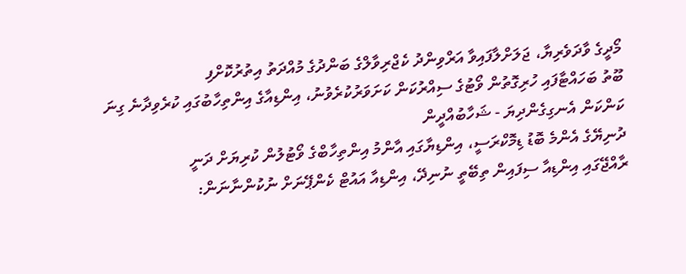މޯދީގެ ވާދަވެރިޔާ، ޖަލަށްލާފައިވާ އަރްވިންދު ކެޖްރިވާލްގެ ބަންދުގެ މުއްދަތު އިތުރުކޮށްފި
ބޫތު ބަހައްޓާފައި ހުރިގޮތުން ވޯޓުގެ ސިއްރުކަން ކަށަވަރުކުރެވުނު، އިންޑިއާގެ އިންތިހާބުގައި ކުރެވިދާނެ ގިނަ ކަންކަން އެނގިގެންދިޔަ - ޝަހާބުއްދީން
ދުނިޔޭގެ އެންމެ ބޮޑު ޑިމޮކްރަސީ، އިންޑިޔާގައި އާންމު އިންތިހާބްގެ ވޯޓުލުން ކުރިޔަށް ދަނީ
ރާއްޖޭގައި އިންޑިއާ ސިފައިން ތިބޭތީ ނުނިދޭ، އިންޑިއާ އައުޓް ކެންޕޭނަށް ނުކުންނާނަން: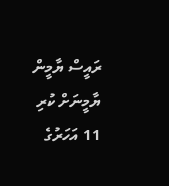ރައީސް ޔާމީން
ޔާމީނަށް ކުރި 11 އަހަރުގެ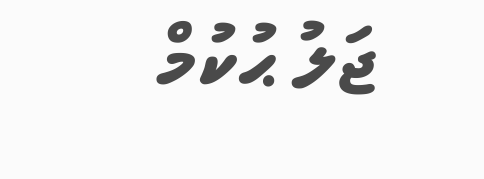ޖަލު ޙުކުމް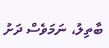ބާތިލު، ނަމަވެސް ދަށު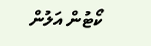ކޯޓުން އަލުން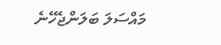މައްސަލަ ބަލަންޖެހޭނެ